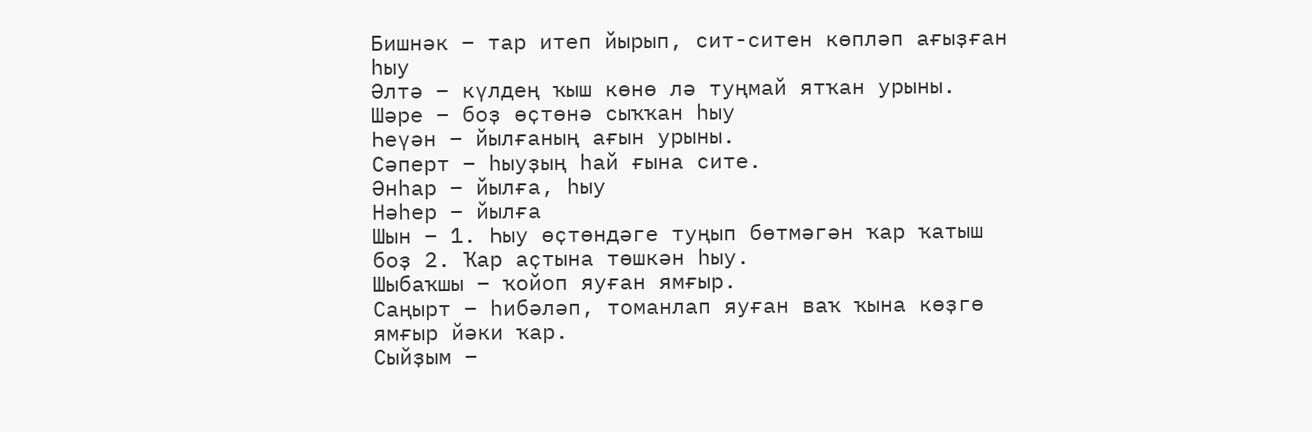Бишнәк – тар итеп йырып, сит-ситен көпләп ағыҙған һыу
Әлтә – күлдең ҡыш көнө лә туңмай ятҡан урыны.
Шәре – боҙ өҫтөнә сыҡҡан һыу
Һеүән – йылғаның ағын урыны.
Сәперт – һыуҙың һай ғына сите.
Әнһар – йылға, һыу
Нәһер – йылға
Шын – 1. Һыу өҫтөндәге туңып бөтмәгән ҡар ҡатыш боҙ 2. Ҡар аҫтына төшкән һыу.
Шыбаҡшы – ҡойоп яуған ямғыр.
Саңырт – һибәләп, томанлап яуған ваҡ ҡына көҙгө ямғыр йәки ҡар.
Сыйҙым –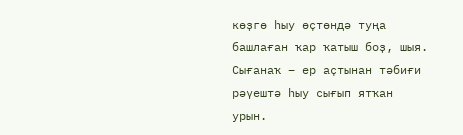көҙгө һыу өҫтөндә туңа башлаған ҡар ҡатыш боҙ, шыя.
Сығанаҡ – ер аҫтынан тәбиғи рәүештә һыу сығып ятҡан урын.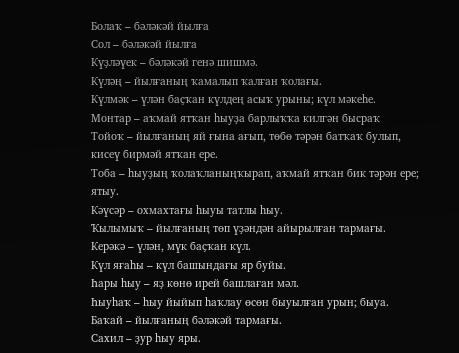Болаҡ – бәләкәй йылға
Сол – бәләкәй йылға
Күҙләүек – бәләкәй генә шишмә.
Күләң – йылғаның ҡамалып ҡалған ҡолағы.
Күлмәк – үлән баҫҡан күлдең асыҡ урыны; күл мәкеһе.
Монтар – аҡмай ятҡан һыуҙа барлыҡҡа килгән бысраҡ
Тойоҡ – йылғаның яй ғына ағып, төбө тәрән батҡаҡ булып, кисеү бирмәй ятҡан ере.
Тоба – һыуҙың ҡолаҡланыңҡырап, аҡмай ятҡан бик тәрән ере; ятыу.
Кәүсәр – охмахтағы һыуы татлы һыу.
Ҡылымыҡ – йылғаның төп үҙәндән айырылған тармағы.
Керәкә – үлән, мүк баҫҡан күл.
Күл яғаһы – күл башындағы яр буйы.
Һары һыу – яҙ көнө ирей башлаған мәл.
Һыуһаҡ – һыу йыйып һаҡлау өсөн быуылған урын; быуа.
Баҡай – йылғаның бәләкәй тармағы.
Сахил – ҙур һыу яры.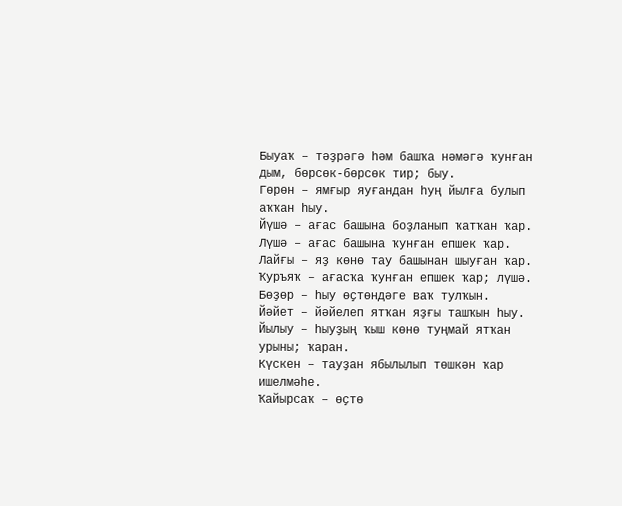Быуаҡ – тәҙрәгә һәм башҡа нәмәгә ҡунған дым, бөрсөк-бөрсөк тир; быу.
Гөрөн – ямғыр яуғандан һуң йылға булып аҡҡан һыу.
Йүшә – ағас башына боҙланып ҡатҡан ҡар.
Лүшә – ағас башына ҡунған епшек ҡар.
Лайғы – яҙ көнө тау башынан шыуған ҡар.
Ҡуръяҡ – ағасҡа ҡунған епшек ҡар; лүшә.
Бөҙөр – һыу өҫтөндәге ваҡ тулҡын.
Йәйет – йәйелеп ятҡан яҙғы ташҡын һыу.
Йылыу – һыуҙың ҡыш көнө туңмай ятҡан урыны; ҡаран.
Күскен – тауҙан ябылылып төшкән ҡар ишелмәһе.
Ҡайырсаҡ – өҫтө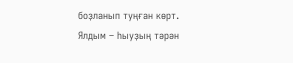боҙланып туңған көрт.
Ялдым – һыуҙың тәрән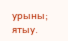урыны; ятыу.